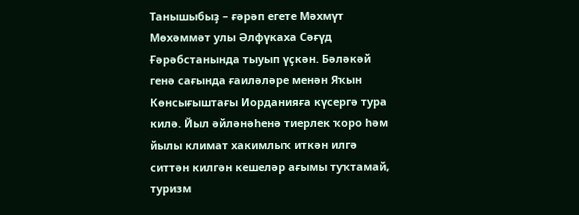Танышыбыҙ – ғәрәп егете Мәхмүт Мөхәммәт улы Әлфүкаха Сәғүд Ғәрәбстанында тыуып үҫкән. Бәләкәй генә сағында ғаиләләре менән Яҡын Көнсығыштағы Иорданияға күсергә тура килә. Йыл әйләнәһенә тиерлек ҡоро һәм йылы климат хакимлыҡ иткән илгә ситтән килгән кешеләр ағымы туҡтамай, туризм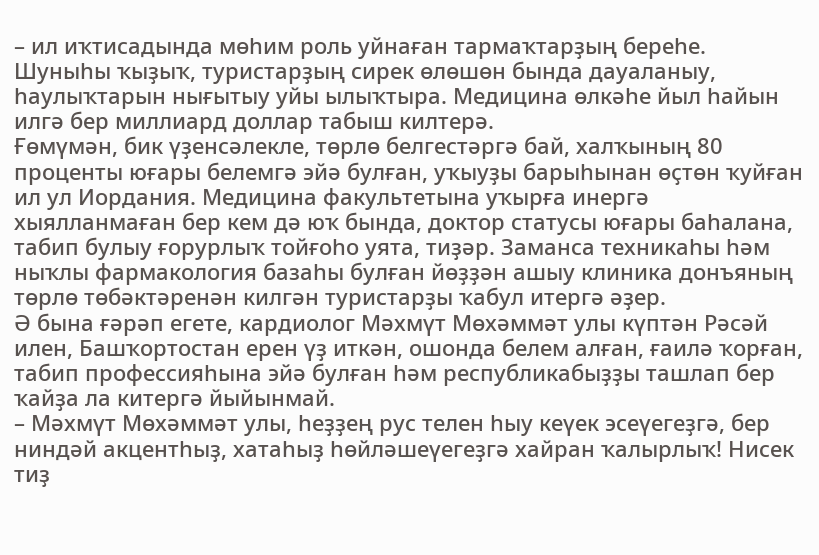– ил иҡтисадында мөһим роль уйнаған тармаҡтарҙың береһе.
Шуныһы ҡыҙыҡ, туристарҙың сирек өлөшөн бында дауаланыу, һаулыҡтарын нығытыу уйы ылыҡтыра. Медицина өлкәһе йыл һайын илгә бер миллиард доллар табыш килтерә.
Ғөмүмән, бик үҙенсәлекле, төрлө белгестәргә бай, халҡының 80 проценты юғары белемгә эйә булған, уҡыуҙы барыһынан өҫтөн ҡуйған ил ул Иордания. Медицина факультетына уҡырға инергә хыялланмаған бер кем дә юҡ бында, доктор статусы юғары баһалана, табип булыу ғорурлыҡ тойғоһо уята, тиҙәр. Заманса техникаһы һәм ныҡлы фармакология базаһы булған йөҙҙән ашыу клиника донъяның төрлө төбәктәренән килгән туристарҙы ҡабул итергә әҙер.
Ә бына ғәрәп егете, кардиолог Мәхмүт Мөхәммәт улы күптән Рәсәй илен, Башҡортостан ерен үҙ иткән, ошонда белем алған, ғаилә ҡорған, табип профессияһына эйә булған һәм республикабыҙҙы ташлап бер ҡайҙа ла китергә йыйынмай.
– Мәхмүт Мөхәммәт улы, һеҙҙең рус телен һыу кеүек эсеүегеҙгә, бер ниндәй акцентһыҙ, хатаһыҙ һөйләшеүегеҙгә хайран ҡалырлыҡ! Нисек тиҙ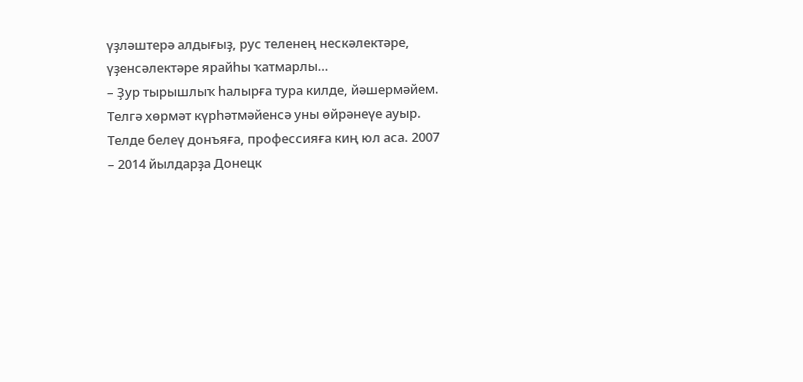үҙләштерә алдығыҙ, рус теленең нескәлектәре, үҙенсәлектәре ярайһы ҡатмарлы…
– Ҙур тырышлыҡ һалырға тура килде, йәшермәйем. Телгә хөрмәт күрһәтмәйенсә уны өйрәнеүе ауыр. Телде белеү донъяға, профессияға киң юл аса. 2007 – 2014 йылдарҙа Донецк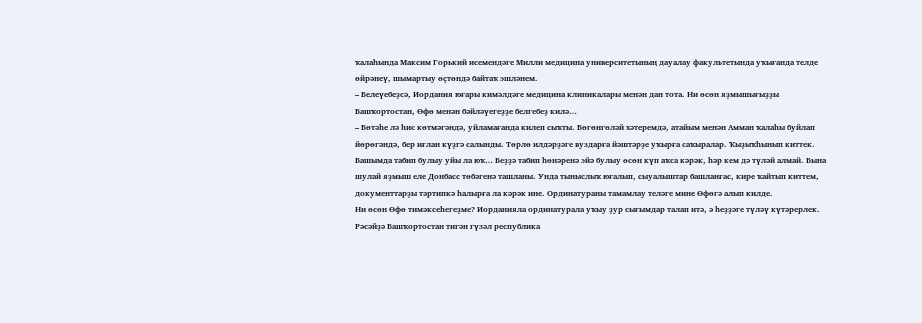ҡалаһында Максим Горький исемендәге Милли медицина университетының дауалау факультетында уҡығанда телде өйрәнеү, шымартыу өҫтөндә байтаҡ эшләнем.
– Белеүебеҙсә, Иордания юғары кимәлдәге медицина клиникалары менән дан тота. Ни өсөн яҙмышығыҙҙы Башҡортостан, Өфө менән бәйләүегеҙҙе белгебеҙ килә…
– Бөтәһе лә һис көтмәгәндә, уйламағанда килеп сыҡты. Бөгөнгөләй хәтеремдә, атайым менән Амман ҡалаһы буйлап йөрөгәндә, бер иғлан күҙгә салынды. Төрлө илдәрҙәге вуздарға йәштәрҙе уҡырға саҡыралар. Ҡыҙыҡһынып киттек. Башымда табип булыу уйы ла юҡ… Беҙҙә табип һөнәренә эйә булыу өсөн күп аҡса кәрәк, һәр кем дә түләй алмай. Бына шулай яҙмыш еле Донбасс төбәгенә ташланы. Унда тыныслыҡ юғалып, сыуалыштар башланғас, кире ҡайтып киттем, документтарҙы тәртипкә һалырға ла кәрәк ине. Ординатураны тамамлау теләге мине Өфөгә алып килде.
Ни өсөн Өфө тимәксеһегеҙме? Иорданияла ординатурала уҡыу ҙур сығымдар талап итә, ә һеҙҙәге түләү күтәрерлек. Рәсәйҙә Башҡортостан тигән гүзәл республика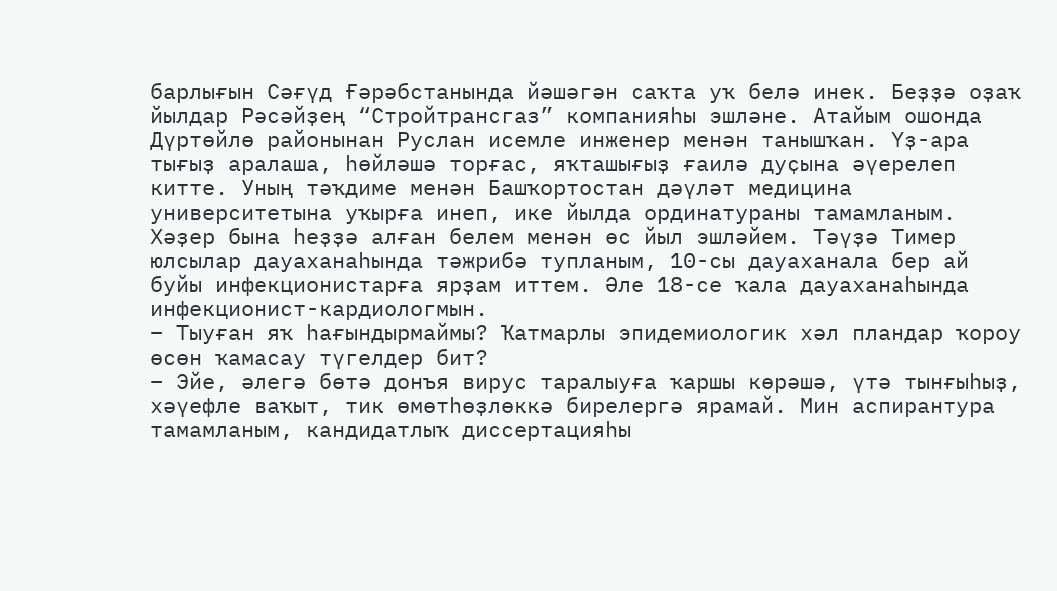барлығын Сәғүд Ғәрәбстанында йәшәгән саҡта уҡ белә инек. Беҙҙә оҙаҡ йылдар Рәсәйҙең “Стройтрансгаз” компанияһы эшләне. Атайым ошонда Дүртөйлө районынан Руслан исемле инженер менән танышҡан. Үҙ-ара тығыҙ аралаша, һөйләшә торғас, яҡташығыҙ ғаилә дуҫына әүерелеп китте. Уның тәҡдиме менән Башҡортостан дәүләт медицина университетына уҡырға инеп, ике йылда ординатураны тамамланым.
Хәҙер бына һеҙҙә алған белем менән өс йыл эшләйем. Тәүҙә Тимер юлсылар дауаханаһында тәжрибә тупланым, 10-сы дауаханала бер ай буйы инфекционистарға ярҙам иттем. Әле 18-се ҡала дауаханаһында инфекционист-кардиологмын.
– Тыуған яҡ һағындырмаймы? Ҡатмарлы эпидемиологик хәл пландар ҡороу өсөн ҡамасау түгелдер бит?
– Эйе, әлегә бөтә донъя вирус таралыуға ҡаршы көрәшә, үтә тынғыһыҙ, хәүефле ваҡыт, тик өмөтһөҙлөккә бирелергә ярамай. Мин аспирантура тамамланым, кандидатлыҡ диссертацияһы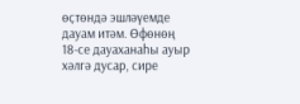өҫтөндә эшләүемде дауам итәм. Өфөнөң 18-се дауаханаһы ауыр хәлгә дусар, сире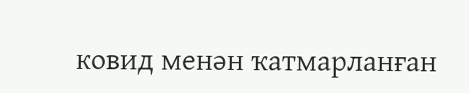ковид менән ҡатмарланған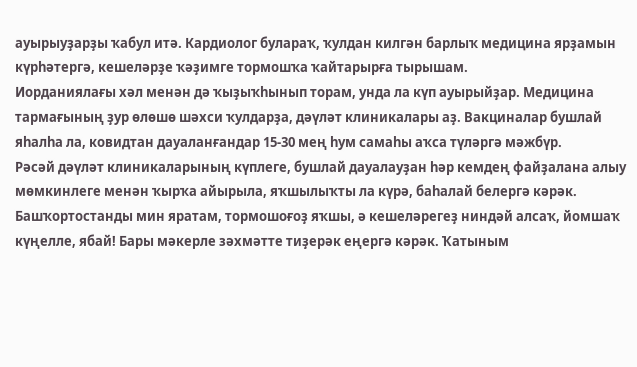ауырыуҙарҙы ҡабул итә. Кардиолог булараҡ, ҡулдан килгән барлыҡ медицина ярҙамын күрһәтергә, кешеләрҙе ҡәҙимге тормошҡа ҡайтарырға тырышам.
Иорданиялағы хәл менән дә ҡыҙыҡһынып торам, унда ла күп ауырыйҙар. Медицина тармағының ҙур өлөшө шәхси ҡулдарҙа, дәүләт клиникалары аҙ. Вакциналар бушлай яһалһа ла, ковидтан дауаланғандар 15-30 мең һум самаһы аҡса түләргә мәжбүр.
Рәсәй дәүләт клиникаларының күплеге, бушлай дауалауҙан һәр кемдең файҙалана алыу мөмкинлеге менән ҡырҡа айырыла, яҡшылыҡты ла күрә, баһалай белергә кәрәк.
Башҡортостанды мин яратам, тормошоғоҙ яҡшы, ә кешеләрегеҙ ниндәй алсаҡ, йомшаҡ күңелле, ябай! Бары мәкерле зәхмәтте тиҙерәк еңергә кәрәк. Ҡатыным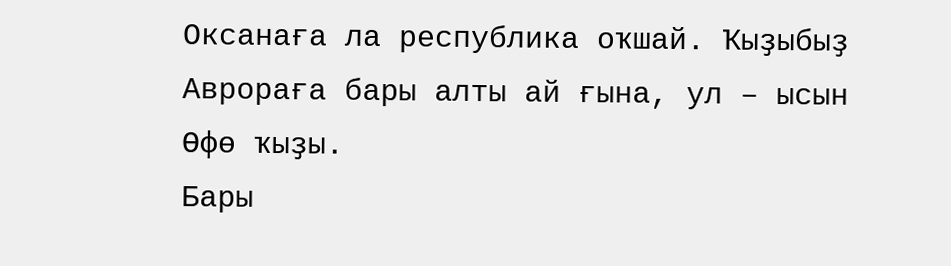Оксанаға ла республика оҡшай. Ҡыҙыбыҙ Аврораға бары алты ай ғына, ул – ысын Өфө ҡыҙы.
Бары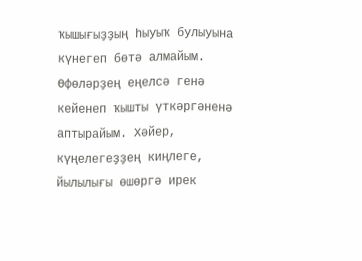ҡышығыҙҙың һыуыҡ булыуына күнегеп бөтә алмайым. Өфөләрҙең еңелсә генә кейенеп ҡышты үткәргәненә аптырайым. Хәйер, күңелегеҙҙең киңлеге, йылылығы өшөргә ирек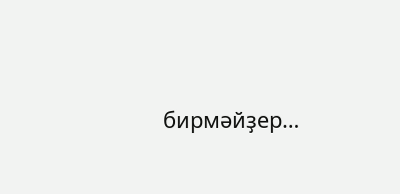бирмәйҙер…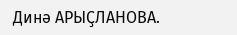Динә АРЫҪЛАНОВА.